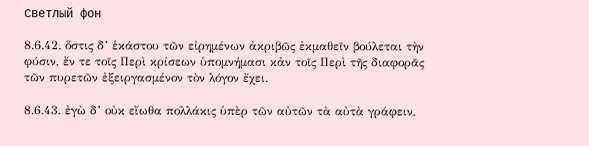Светлый фон

8.6.42. ὅστις δ’ ἑκάστου τῶν εἰρηµένων ἀκριβῶς ἐκµαθεῖν βούλεται τὴν φύσιν, ἔν τε τοῖς Περὶ κρίσεων ὑποµνήµασι κἀν τοῖς Περὶ τῆς διαφορᾶς τῶν πυρετῶν ἐξειργασµένον τὸν λόγον ἔχει.

8.6.43. ἐγὼ δ’ οὐκ εἴωθα πολλάκις ὑπὲρ τῶν αὐτῶν τὰ αὐτὰ γράφειν,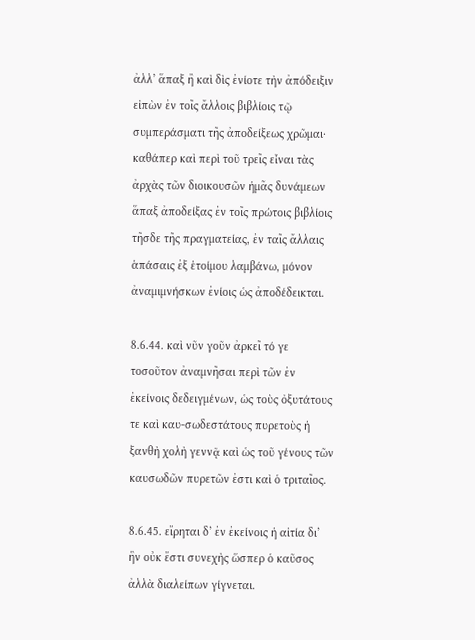ἀλλ’ ἅπαξ ἢ καὶ δὶς ἐνίοτε τὴν ἀπόδειξιν εἰπὼν ἐν τοῖς ἄλλοις βιβλίοις τῷ συµπεράσµατι τῆς ἀποδείξεως χρῶµαι· καθάπερ καὶ περὶ τοῦ τρεῖς εἶναι τὰς ἀρχὰς τῶν διοικουσῶν ἡµᾶς δυνάµεων ἅπαξ ἀποδείξας ἐν τοῖς πρώτοις βιβλίοις τῆσδε τῆς πραγµατείας, ἐν ταῖς ἄλλαις ἁπάσαις ἐξ ἑτοίµου λαµβάνω, µόνον ἀναµιµνήσκων ἐνίοις ὡς ἀποδέδεικται.

8.6.44. καὶ νῦν γοῦν ἀρκεῖ τό γε τοσοῦτον ἀναµνῆσαι περὶ τῶν ἐν ἐκείνοις δεδειγµένων, ὡς τοὺς ὀξυτάτους τε καὶ καυ-σωδεστάτους πυρετοὺς ἡ ξανθὴ χολὴ γεννᾷ καὶ ὡς τοῦ γένους τῶν καυσωδῶν πυρετῶν ἐστι καὶ ὁ τριταῖος.

8.6.45. εἴρηται δ’ ἐν ἐκείνοις ἡ αἰτία δι’ ἣν οὐκ ἔστι συνεχὴς ὥσπερ ὁ καῦσος ἀλλὰ διαλείπων γίγνεται.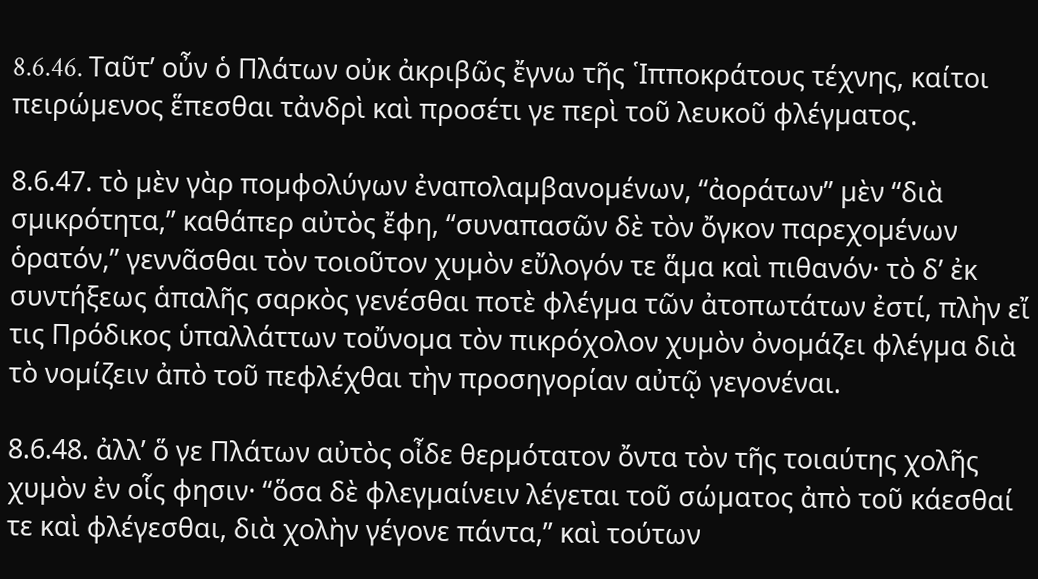8.6.46. Tαῦτ’ οὖν ὁ Πλάτων οὐκ ἀκριβῶς ἔγνω τῆς ῾Ιπποκράτους τέχνης, καίτοι πειρώµενος ἕπεσθαι τἀνδρὶ καὶ προσέτι γε περὶ τοῦ λευκοῦ φλέγµατος.

8.6.47. τὸ µὲν γὰρ ποµφολύγων ἐναπολαµβανοµένων, “ἀοράτων” µὲν “διὰ σµικρότητα,” καθάπερ αὐτὸς ἔφη, “συναπασῶν δὲ τὸν ὄγκον παρεχοµένων ὁρατόν,” γεννᾶσθαι τὸν τοιοῦτον χυµὸν εὔλογόν τε ἅµα καὶ πιθανόν· τὸ δ’ ἐκ συντήξεως ἁπαλῆς σαρκὸς γενέσθαι ποτὲ φλέγµα τῶν ἀτοπωτάτων ἐστί, πλὴν εἴ τις Πρόδικος ὑπαλλάττων τοὔνοµα τὸν πικρόχολον χυµὸν ὀνοµάζει φλέγµα διὰ τὸ νοµίζειν ἀπὸ τοῦ πεφλέχθαι τὴν προσηγορίαν αὐτῷ γεγονέναι.

8.6.48. ἀλλ’ ὅ γε Πλάτων αὐτὸς οἶδε θερµότατον ὄντα τὸν τῆς τοιαύτης χολῆς χυµὸν ἐν οἷς φησιν· “ὅσα δὲ φλεγµαίνειν λέγεται τοῦ σώµατος ἀπὸ τοῦ κάεσθαί τε καὶ φλέγεσθαι, διὰ χολὴν γέγονε πάντα,” καὶ τούτων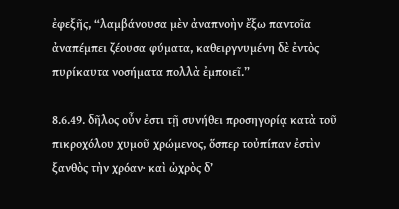ἐφεξῆς, “λαµβάνουσα µὲν ἀναπνοὴν ἔξω παντοῖα ἀναπέµπει ζέουσα φύµατα, καθειργνυµένη δὲ ἐντὸς πυρίκαυτα νοσήµατα πολλὰ ἐµποιεῖ.”

8.6.49. δῆλος οὖν ἐστι τῇ συνήθει προσηγορίᾳ κατὰ τοῦ πικροχόλου χυµοῦ χρώµενος, ὅσπερ τοὐπίπαν ἐστὶν ξανθὸς τὴν χρόαν· καὶ ὠχρὸς δ’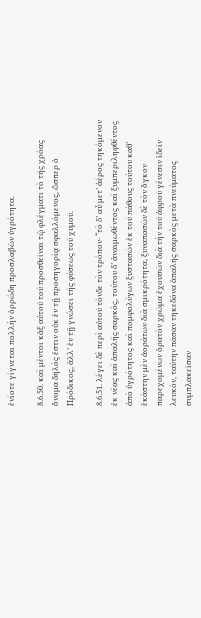ἐνίοτε γίγνεται πολλὴν ὀρρώδη προσλαβὼν ὑγρότητα.

8.6.50. καὶ µέντοι κἀξ αὐτοῦ τοῦ προσθεῖναι τῷ φλέγµατι τὸ τῆς χρόας ὄνοµα δῆλός ἐστιν οὐκ ἐν τῇ προσηγορίᾳ σφαλλόµενος, ὥσπερ ὁ Πρόδικος, ἀλλ’ ἐν τῇ γνώσει τῆς φύσεως τοῦ χυµοῦ.

8.6.51. λέγει δὲ περὶ αὐτοῦ τόνδε τὸν τρόπον· “τὸ δ’ αὖ µετ’ ἀέρος τηκόµενον ἐκ νέας καὶ ἁπαλῆς σαρκός, τούτου δ’ ἀναιµωθέντος καὶ ξυµπεριληφθέντος ἀπὸ ὑγρότητος καὶ ποµφολύγων ξυστασῶν ἐκ τοῦ πάθους τούτου καθ’ ἑκάστην µὲν ἀοράτων διὰ σµικρότητα, ξυναπασῶν δὲ τὸν ὄγκον παρεχοµένων ὁρατὸν χρῶµα ἐχουσῶν διὰ τὴν τοῦ ἀφροῦ γένεσιν ἰδεῖν λευκόν, ταύτην πᾶσαν τηκεδόνα ἁπαλῆς σαρκὸς µετὰ πνεύµατος συµπλακεῖσαν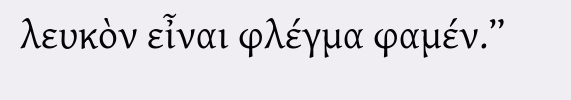λευκὸν εἶναι φλέγµα φαµέν.”